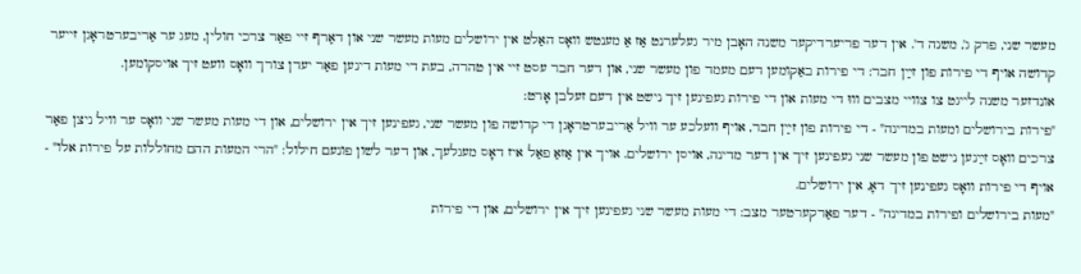מעשר שני, פרק ג', משנה ד'. אין דער פריערדיקער משנה האָבן מיר געלערנט אַז אַ מענטש וואָס האַלט אין ירושלים מעות מעשר שני און דאַרף זיי פאַר צרכי חולין, מעג ער אַריבערטראָגן זייער קדושה אויף די פירות פון זײַן חבר: די פירות באַקומען דעם מעמד פון מעשר שני, און דער חבר עסט זיי אין טהרה, בעת די מעות דינען פאַר יעדן צורך וואָס וועט זיך אויסקומען.
אונדזער משנה לייגט צו צוויי מצבים וווּ די מעות און די פירות געפינען זיך נישט אין דעם זעלבן אָרט:
"פירות בירושלים ומעות במדינה" - די פירות פון זײַן חבר, אויף וועלכע ער וויל אַריבערטראָגן די קדושה פון מעשר שני, געפינען זיך אין ירושלים, און די מעות מעשר שני וואָס ער וויל ניצן פאַר צרכים וואָס זײַנען נישט פון מעשר שני געפינען זיך אין דער מדינה, אויסן ירושלים. אויך אין אַזאַ פאַל איז דאָס מעגלעך, און דער לשון פונעם חילול: "הרי המעות ההם מחוללות על פירות אלו" - אויף די פירות וואָס געפינען זיך דאָ, אין ירושלים.
"מעות בירושלים ופירות במדינה" - דער פאַרקערטער מצב: די מעות מעשר שני געפינען זיך אין ירושלים, און די פירות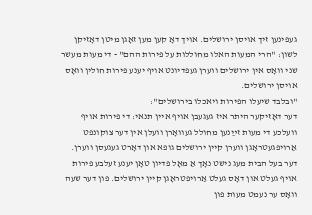געפינען זיך אויסן ירושלים. אויך דאָ קען מען זאָגן מיטן דאָזיקן לשון: "הרי המעות האלו מחוללות על פירות ההם" - די מעות מעשר שני וואָס אין ירושלים ווערן געפדיונט אויף יענע פירות חולין וואָס אויסן ירושלים.
"ובלבד שיעלו הפירות ויאכלו בירושלים":
דער דאָזיקער היתר איז געגעבן אויף איין תנאי: די פירות אויף וועלכע די מעות זײַנען מחולל געוואָרן וועלן אין דער צוקונפט אַרויפגעטראָגן ווערן קיין ירושלים גופא און דאָרט געגעסן ווערן. דער בעל הבית מעג נישט נאָך אַ מאָל פדיון טאָן יענע זעלבע פירות אויף געלט און דאָס געלט אַרויפטראָגן קיין ירושלים. פון דער שעה וואָס ער נעמט מעות פון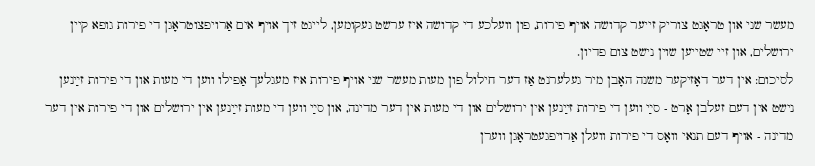מעשר שני און טראָגט צוריק זייער קדושה אויף פירות, פון וועלכע די קדושה איז ערשט געקומען, לייגט זיך אויף אים אַרויפצוטראָגן די פירות גופא קיין ירושלים, און זיי שטייען שוין נישט צום פדיון.
לסיכום: אין דער דאָזיקער משנה האָבן מיר געלערנט אַז דער חילול פון מעות מעשר שני אויף פירות איז מעגלעך אַפילו ווען די מעות און די פירות זײַנען נישט אין דעם זעלבן אָרט - סײַ ווען די פירות זײַנען אין ירושלים און די מעות אין דער מדינה, און סײַ ווען די מעות זײַנען אין ירושלים און די פירות אין דער מדינה - אויף דעם תנאי וואָס די פירות וועלן אַרויפגעטראָגן ווערן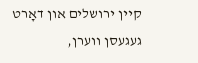קיין ירושלים און דאָרט געגעסן ווערן,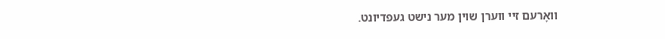וואָרעם זיי ווערן שוין מער נישט געפדיונט.